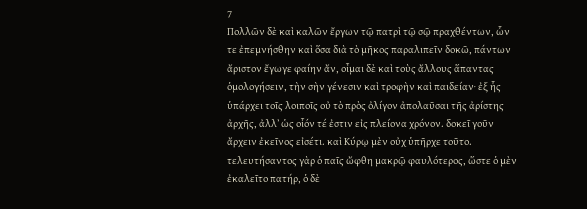7
Πολλῶν δὲ καὶ καλῶν ἔργων τῷ πατρὶ τῷ σῷ πραχθέντων, ὧν τε ἐπεμνήσθην καὶ ὅσα διὰ τὸ μῆκος παραλιπεῖν δοκῶ, πάντων ἄριστον ἔγωγε φαίην ἄν, οἶμαι δὲ καὶ τοὺς ἄλλους ἅπαντας ὁμολογήσειν, τὴν σὴν γένεσιν καὶ τροφὴν καὶ παιδείαν· ἐξ ἧς ὑπάρχει τοῖς λοιποῖς οὐ τὸ πρὸς ὀλίγον ἀπολαῦσαι τῆς ἀρίστης ἀρχῆς, ἀλλʼ ὡς οἷόν τέ ἐστιν εἰς πλείονα χρόνον. δοκεῖ γοῦν ἄρχειν ἐκεῖνος εἰσέτι. καὶ Κύρῳ μὲν οὐχ ὑπῆρχε τοῦτο. τελευτήσαντος γὰρ ὁ παῖς ὤφθη μακρῷ φαυλότερος, ὥστε ὁ μὲν ἐκαλεῖτο πατήρ, ὁ δὲ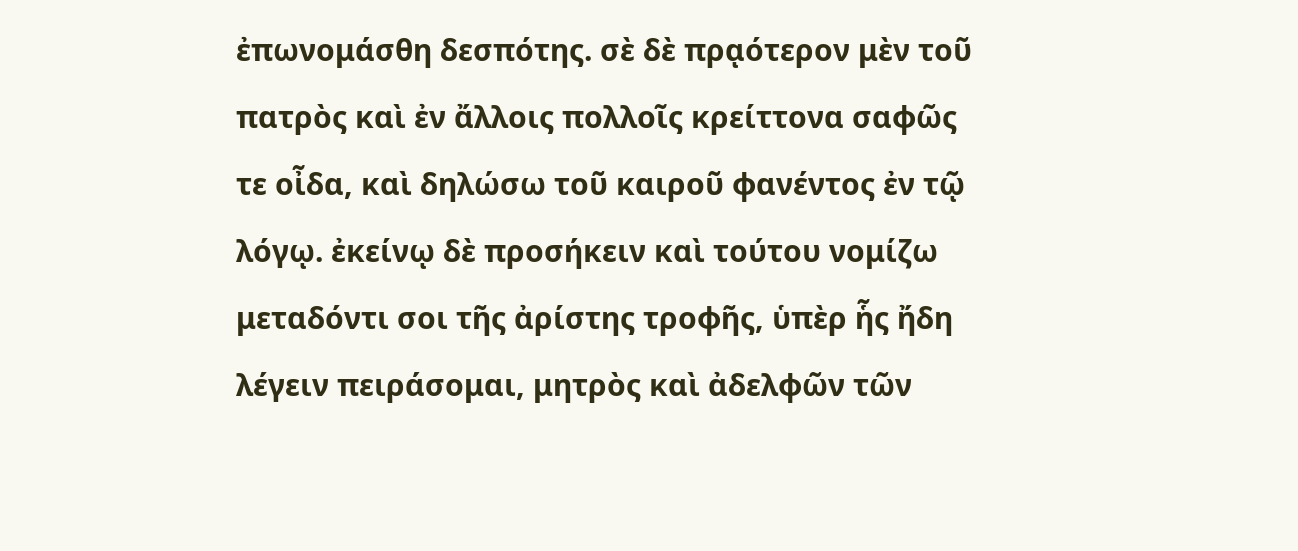ἐπωνομάσθη δεσπότης. σὲ δὲ πρᾳότερον μὲν τοῦ πατρὸς καὶ ἐν ἄλλοις πολλοῖς κρείττονα σαφῶς τε οἶδα, καὶ δηλώσω τοῦ καιροῦ φανέντος ἐν τῷ λόγῳ. ἐκείνῳ δὲ προσήκειν καὶ τούτου νομίζω μεταδόντι σοι τῆς ἀρίστης τροφῆς, ὑπὲρ ἧς ἤδη λέγειν πειράσομαι, μητρὸς καὶ ἀδελφῶν τῶν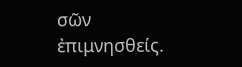σῶν ἐπιμνησθείς.